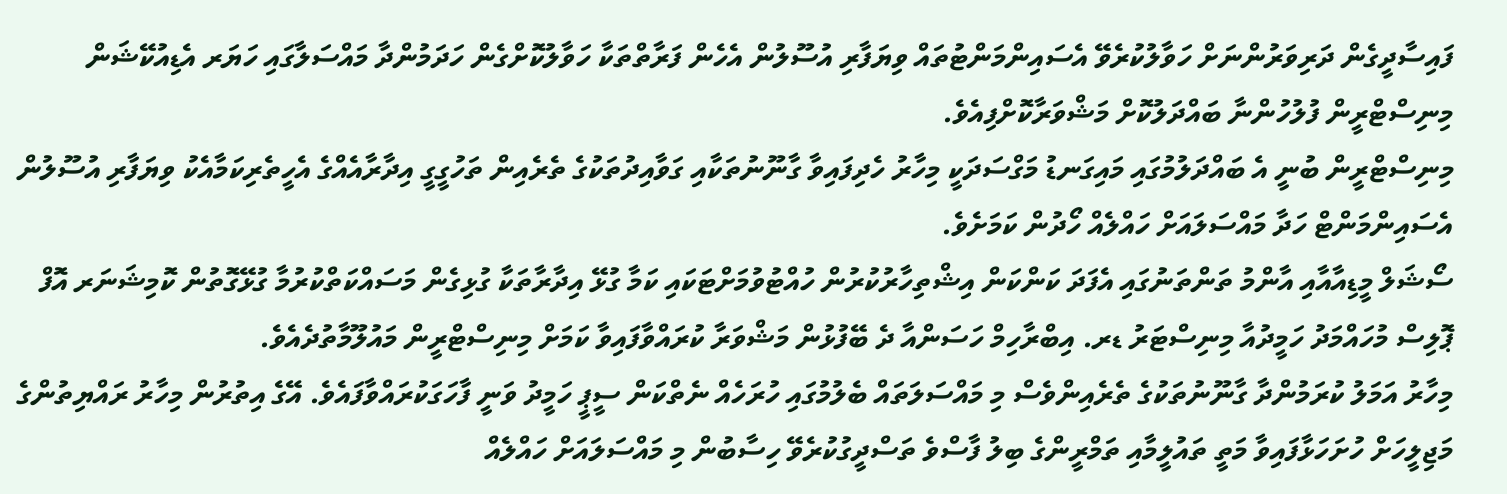ފައިސާދީގެން ދަރިވަރުންނަށް ހަވާލުކުރެވޭ އެސައިންމަންޓުތައް ވިޔަފާރި އުސޫލުން އެހެން ފަރާތްތަކާ ހަވާލުކޮށްގެން ހަދަމުންދާ މައްސަލާގައި ހަޔަރ އެޑިއުކޭޝަން މިނިސްޓްރީން ފުލުހުންނާ ބައްދަލުކޮށް މަޝްވަރާކޮށްފިއެވެ.
މިނިސްޓްރީން ބުނީ އެ ބައްދަލުމުގައި މައިގަނޑު މަގްސަދަކީ މިހާރު ހެދިފައިވާ ގާނޫނުތަކާއި ގަވާއިދުތަކުގެ ތެރެއިން ތަހުގީގީ އިދާރާއެއްގެ އެހީތެރިކަމާއެކު ވިޔަފާރި އުސޫލުން އެސައިންމަންޓް ހަދާ މައްސަލައަށް ހައްލެއް ހޯދުން ކަމަށެވެ.
ސޯޝަލް މީޑިއާއާއި އާންމު ތަންތަނުގައި އެފަދަ ކަންކަން އިޝްތިހާރުކުރުން ހުއްޓުވުމަށްޓަކައި ކަމާ ގުޅޭ އިދާރާތަކާ ގުޅިގެން މަސައްކަތްކުރުމާ ގުޅޭގޮތުން ކޮމިޝަނަރ އޮފް ޕޮލިސް މުހައްމަދު ހަމީދުއާ މިނިސްޓަރު ޑރ. އިބްރާހިމް ހަސަންއާ ދެ ބޭފުޅުން މަޝްވަރާ ކުރައްވާފައިވާ ކަމަށް މިނިސްޓްރީން މައުލޫމާތުދެއެވެ.
މިހާރު އަމަލު ކުރަމުންދާ ގާނޫނުތަކުގެ ތެރެއިންވެސް މި މައްސަލަތައް ބެލުމުގައި ހުރަހެއް ނެތްކަން ސީޕީ ހަމީދު ވަނީ ފާހަގަކުރައްވާފައެވެ. އޭގެ އިތުރުން މިހާރު ރައްޔިތުންގެ މަޖިލީހަށް ހުށަހަޅާފައިވާ މަތީ ތައުލީމާއި ތަމްރީންގެ ބިލު ފާސްވެ ތަސްދީގުކުރެވޭ ހިސާބުން މި މައްސަލައަށް ހައްލެއް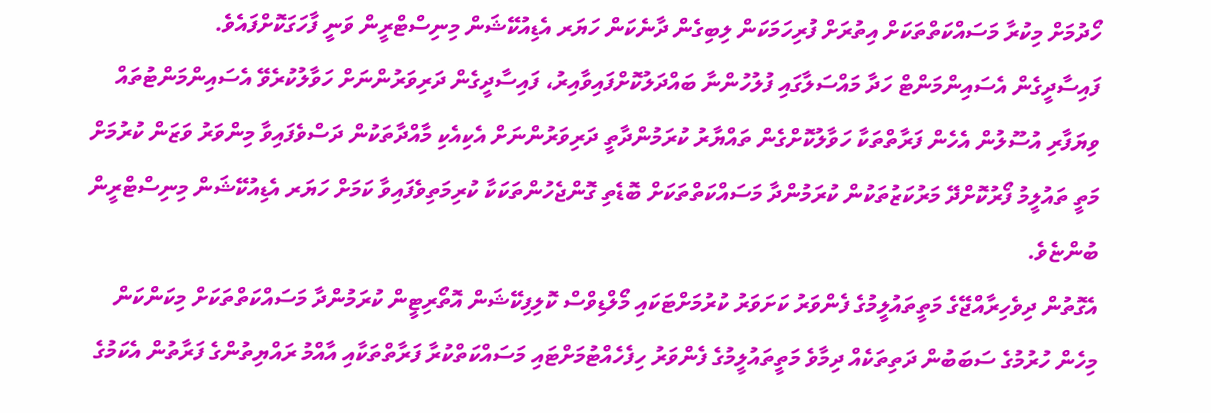ހޯދުމަށް މިކުރާ މަސައްކަތްތަކަށް އިތުރަށް ފުރިހަމަކަން ލިބިގެން ދާނެކަން ހަޔަރ އެޑިއުކޭޝަން މިނިސްޓްރީން ވަނީ ފާހަގަކޮށްފައެވެ.
ފައިސާދީގެން އެސައިންމަންޓް ހަދާ މައްސަލާގައި ފުލުހުންނާ ބައްދަލުކޮށްފައިވާއިރު، ފައިސާދީގެން ދަރިވަރުންނަށް ހަވާލުކުރެވޭ އެސައިންމަންޓުތައް ވިޔަފާރި އުސޫލުން އެހެން ފަރާތްތަކާ ހަވާލުކޮށްގެން ތައްޔާރު ކުރަމުންދާތީ ދަރިވަރުންނަށް އެކިއެކި މާއްދާތަކުން ދަސްވެފައިވާ މިންވަރު ވަޒަން ކުރުމަށް މަތީ ތައުލީމު ފޯރުކޮށްދޭ މަރުކަޒުތަކުން ކުރަމުންދާ މަސައްކަތްތަކަށް ބޮޑެތި ގޮންޖެހުންތަކަކާ ކުރިމަތިވެފައިވާ ކަމަށް ހަޔަރ އެޑިއުކޭޝަން މިނިސްޓްރީން ބުންޏެވެ.
އެގޮތުން ދިވެހިރާއްޖޭގެ މަތީތައުލީމުގެ ފެންވަރު ކަށަވަރު ކުރުމަށްޓަކައި މޯލްޑިވްސް ކޮލިފިކޭޝަން އޮތޯރިޓީން ކުރަމުންދާ މަސައްކަތްތަކަށް މިކަންކަން މިހެން ހުރުމުގެ ސަބަބުން ދަތިތަކެއް ދިމާވެ މަތީތައުލީމުގެ ފެންވަރު ހިފެހެއްޓުމަށްޓައި މަސައްކަތްކުރާ ފަރާތްތަކާއި އާއްމު ރައްޔިތުންގެ ފަރާތުން އެކަމުގެ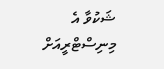ޝަކުވާ އެ މިނިސްޓްރީއަށް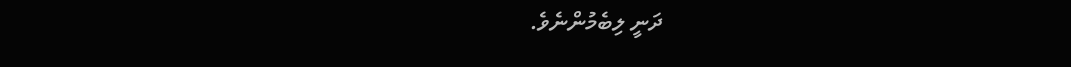ދަނީ ލިބެމުންނެވެ.